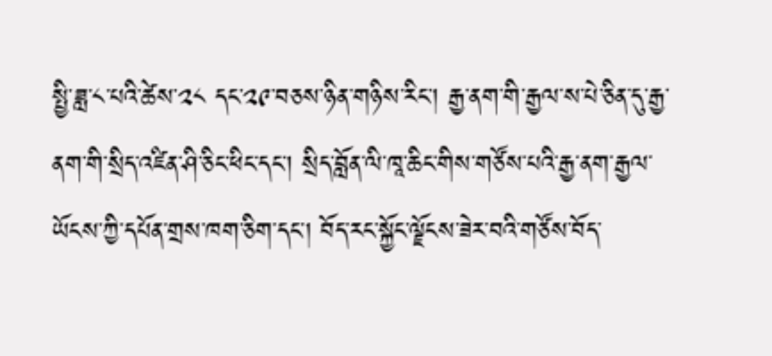སྤྱི་ཟླ་༨་པའི་ཚེས་༢༨ དང་༢༩་བཅས་ཉིན་གཉིས་རིང་། རྒྱ་ནག་གི་རྒྱལ་ས་པེ་ཅིན་དུ་རྒྱ་ནག་གི་སྲིད་འཛིན་ཤི་ཅིང་ཕིང་དང་། སྲིད་བློན་ལི་ཁཱ་ཆིང་གིས་གཙོས་པའི་རྒྱ་ནག་རྒྱལ་ཡོངས་ཀྱི་དཔོན་གྲས་ཁག་ཅིག་དང་། བོད་རང་སྐྱོང་ལྗོངས་ཟེར་བའི་གཙོས་བོད་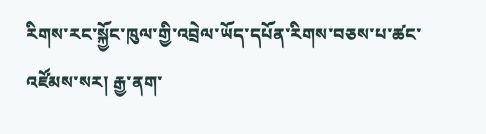རིགས་རང་སྐྱོང་ཁུལ་གྱི་འབྲེལ་ཡོད་དཔོན་རིགས་བཅས་པ་ཚང་འཛོམས་སར། རྒྱ་ནག་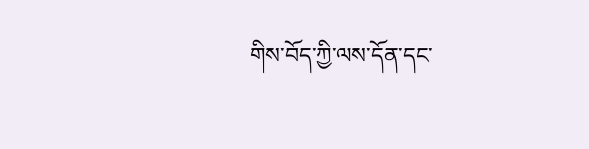གིས་བོད་ཀྱི་ལས་དོན་དང་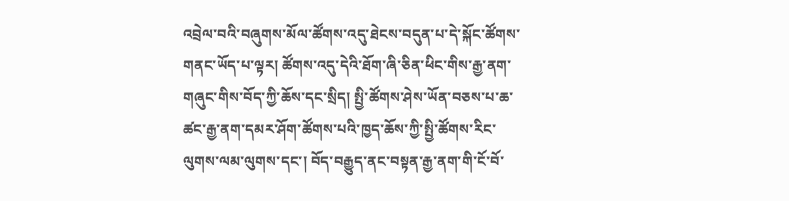འབྲེལ་བའི་བཞུགས་མོལ་ཚོགས་འདུ་ཐེངས་བདུན་པ་དེ་སྐོང་ཚོགས་གནང་ཡོད་པ་ལྟར། ཚོགས་འདུ་དེའི་ཐོག་ཞི་ཅིན་ཕིང་གིས་རྒྱ་ནག་གཞུང་གིས་བོད་ཀྱི་ཆོས་དང་སྲིད། སྤྱི་ཚོགས་ཤེས་ཡོན་བཅས་པ་ཆ་ཚང་རྒྱ་ནག་དམར་ཤོག་ཚོགས་པའི་ཁྱད་ཆོས་ཀྱི་སྤྱི་ཚོགས་རིང་ལུགས་ལམ་ལུགས་དང་། བོད་བརྒྱུད་ནང་བསྟན་རྒྱ་ནག་གི་ངོ་བོ་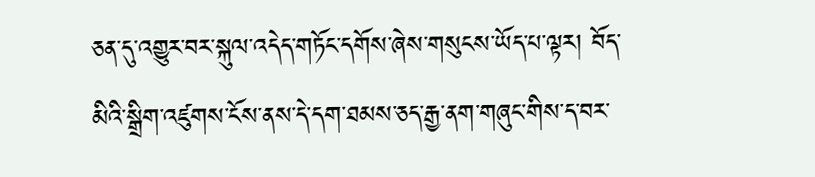ཅན་དུ་འགྱུར་བར་སྐུལ་འདེད་གཏོང་དགོས་ཞེས་གསུངས་ཡོད་པ་ལྟར། བོད་མིའི་སྒྲིག་འཛུགས་ངོས་ནས་དེ་དག་ཐམས་ཅད་རྒྱ་ནག་གཞུང་གིས་ད་བར་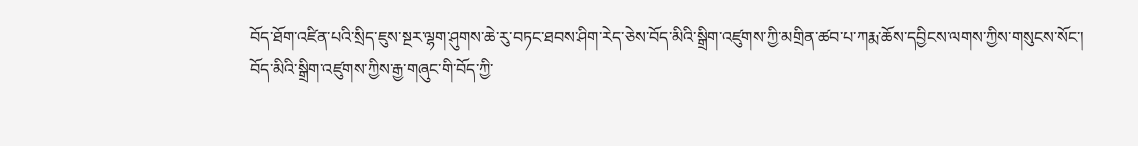བོད་ཐོག་འཛིན་པའི་སྲིད་ཇུས་སྔར་ལྷག་ཤུགས་ཆེ་རུ་བཏང་ཐབས་ཤིག་རེད་ཅེས་བོད་མིའི་སྒྲིག་འཛུགས་ཀྱི་མགྲིན་ཚབ་པ་ཀརྨ་ཆོས་དབྱིངས་ལགས་ཀྱིས་གསུངས་སོང་།
བོད་མིའི་སྒྲིག་འཛུགས་ཀྱིས་རྒྱ་གཞུང་གི་བོད་ཀྱི་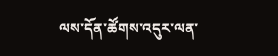ལས་དོན་ཚོགས་འདུར་ལན་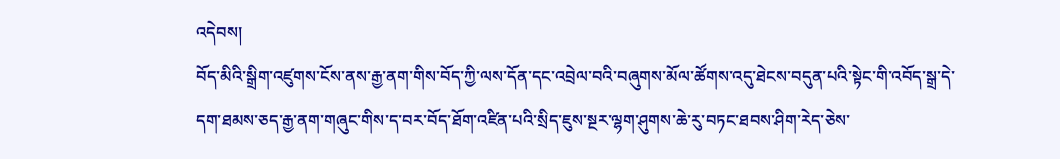འདེབས།
བོད་མིའི་སྒྲིག་འཛུགས་ངོས་ནས་རྒྱ་ནག་གིས་བོད་ཀྱི་ལས་དོན་དང་འབྲེལ་བའི་བཞུགས་མོལ་ཚོགས་འདུ་ཐེངས་བདུན་པའི་སྟེང་གི་འབོད་སྒྲ་དེ་དག་ཐམས་ཅད་རྒྱ་ནག་གཞུང་གིས་ད་བར་བོད་ཐོག་འཛིན་པའི་སྲིད་ཇུས་སྔར་ལྷག་ཤུགས་ཆེ་རུ་བཏང་ཐབས་ཤིག་རེད་ཅེས་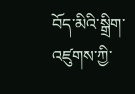བོད་མིའི་སྒྲིག་འཛུགས་ཀྱི་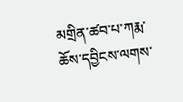མགྲིན་ཚབ་པ་ཀརྨ་ཆོས་དབྱིངས་ལགས་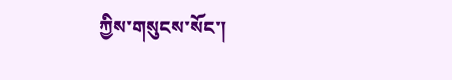ཀྱིས་གསུངས་སོང་།